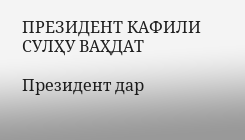ПРЕЗИДЕНТ КАФИЛИ СУЛҲУ ВАҲДАТ

Президент дар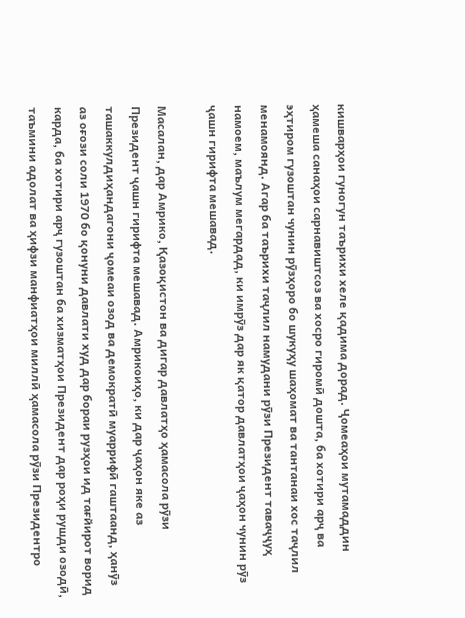кишварҳои гуногун таърихи хеле қадима дорад. Ҷомеаҳои мутамаддин ҳамеша санаҳои сарнавиштсоз ва хосро гиромӣ дошта, ба хотири арҷ ва эҳтиром гузоштан чунин рӯзҳоро бо шукуҳу шаҳомат ва тантанаи хос таҷлил менамоянд. Агар ба таърихи таҷлил намудани рӯзи Президент таваҷҷуҳ намоем, маълум мегардад, ки имрӯз дар як қатор давлатҳои ҷаҳон чунин рӯз ҷашн гирифта мешавад.

Масалан, дар Амрико, Қазоқистон ва дигар давлатҳо ҳамасола рӯзи Президент ҷашн гирифта мешавад. Амрикоиҳо, ки дар ҷаҳон яке аз ташаккулдиҳандагони ҷомеаи озод ва демократӣ муаррифӣ гаштаанд, ҳанӯз аз оғози соли 1970 бо қонуни давлати худ дар бораи рузҳои ид тағйирот ворид карда, ба хотири арҷ гузоштан ба хизматҳои Президент дар роҳи рушди озодӣ, таъмини адолат ва ҳифзи манфиатҳои миллӣ ҳамасола рӯзи Президентро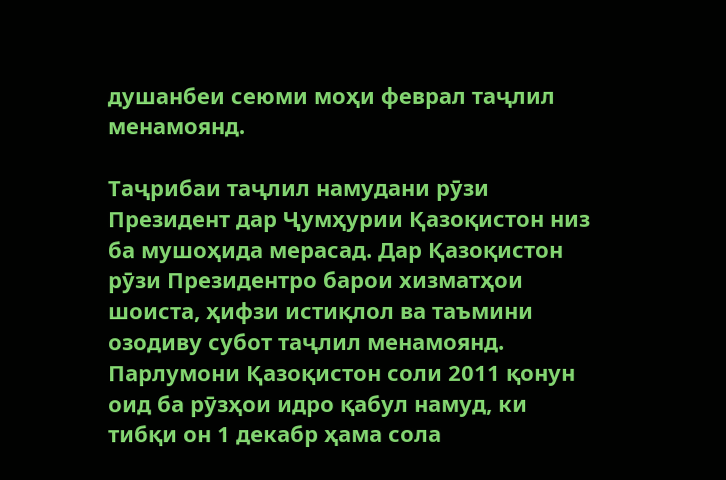душанбеи сеюми моҳи феврал таҷлил менамоянд.

Таҷрибаи таҷлил намудани рӯзи Президент дар Ҷумҳурии Қазоқистон низ ба мушоҳида мерасад. Дар Қазоқистон рӯзи Президентро барои хизматҳои шоиста, ҳифзи истиқлол ва таъмини озодиву субот таҷлил менамоянд. Парлумони Қазоқистон соли 2011 қонун оид ба рӯзҳои идро қабул намуд, ки тибқи он 1 декабр ҳама сола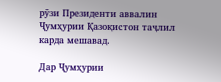рӯзи Президенти аввалин Ҷумҳурии Қазоқистон таҷлил карда мешавад.

Дар Ҷумҳурии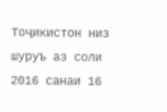Тоҷикистон низ шуруъ аз соли 2016 санаи 16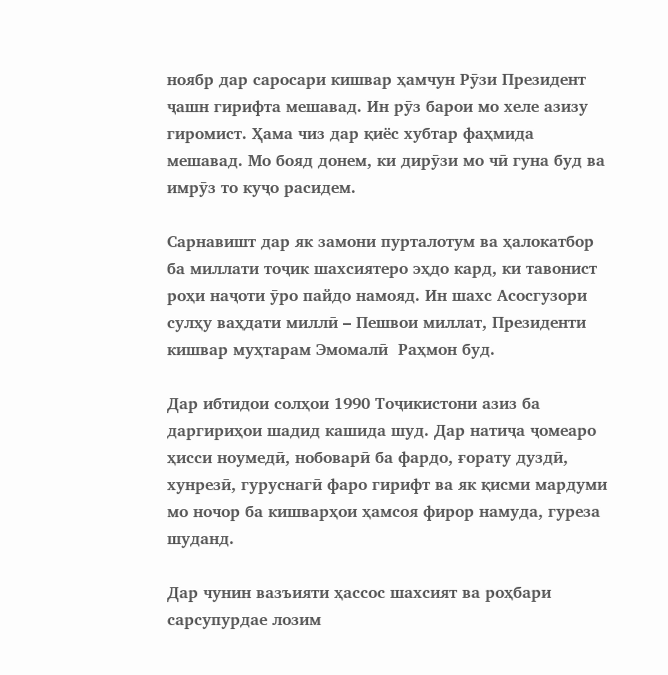ноябр дар саросари кишвар ҳамчун Рӯзи Президент ҷашн гирифта мешавад. Ин рӯз барои мо хеле азизу гиромист. Ҳама чиз дар қиёс хубтар фаҳмида мешавад. Мо бояд донем, ки дирӯзи мо чӣ гуна буд ва имрӯз то куҷо расидем.

Сарнавишт дар як замони пурталотум ва ҳалокатбор ба миллати тоҷик шахсиятеро эҳдо кард, ки тавонист роҳи наҷоти ӯро пайдо намояд. Ин шахс Асосгузори сулҳу ваҳдати миллӣ – Пешвои миллат, Президенти кишвар муҳтарам Эмомалӣ  Раҳмон буд.

Дар ибтидои солҳои 1990 Тоҷикистони азиз ба даргириҳои шадид кашида шуд. Дар натиҷа ҷомеаро ҳисси ноумедӣ, нобоварӣ ба фардо, ғорату дуздӣ, хунрезӣ, гуруснагӣ фаро гирифт ва як қисми мардуми мо ночор ба кишварҳои ҳамсоя фирор намуда, гуреза шуданд.

Дар чунин вазъияти ҳассос шахсият ва роҳбари сарсупурдае лозим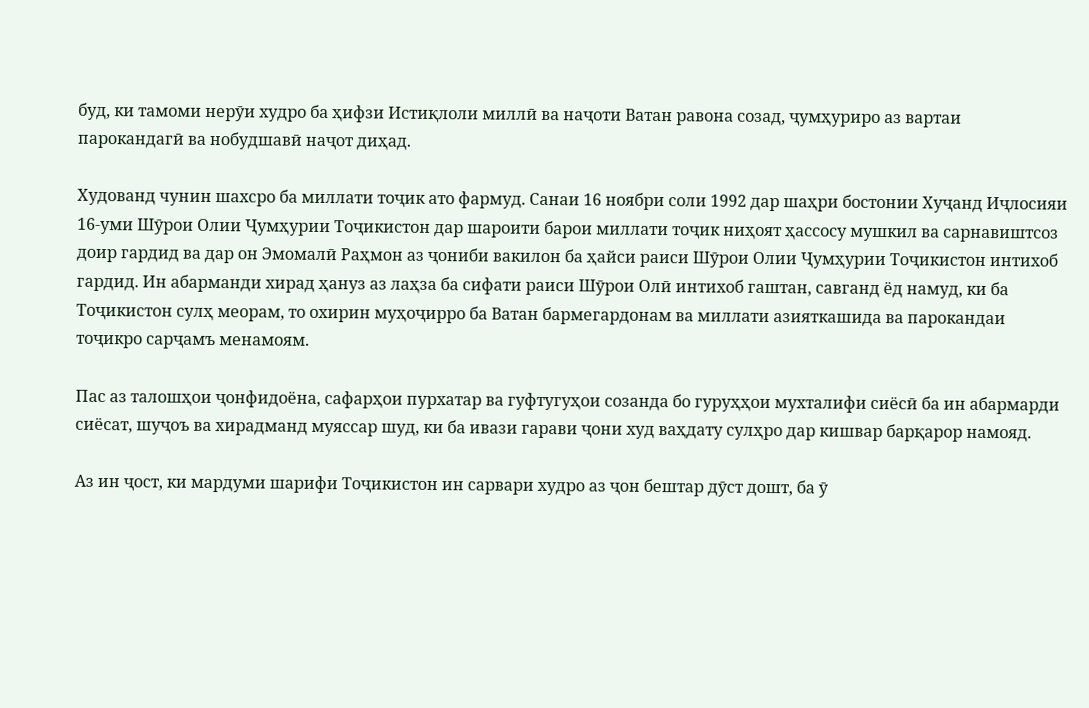буд, ки тамоми нерӯи худро ба ҳифзи Истиқлоли миллӣ ва наҷоти Ватан равона созад, ҷумҳуриро аз вартаи парокандагӣ ва нобудшавӣ наҷот диҳад.

Худованд чунин шахсро ба миллати тоҷик ато фармуд. Санаи 16 ноябри соли 1992 дар шаҳри бостонии Хуҷанд Иҷлосияи 16-уми Шӯрои Олии Ҷумҳурии Тоҷикистон дар шароити барои миллати тоҷик ниҳоят ҳассосу мушкил ва сарнавиштсоз доир гардид ва дар он Эмомалӣ Раҳмон аз ҷониби вакилон ба ҳайси раиси Шӯрои Олии Ҷумҳурии Тоҷикистон интихоб гардид. Ин абарманди хирад ҳануз аз лаҳза ба сифати раиси Шӯрои Олӣ интихоб гаштан, савганд ёд намуд, ки ба Тоҷикистон сулҳ меорам, то охирин муҳоҷирро ба Ватан бармегардонам ва миллати азияткашида ва парокандаи тоҷикро сарҷамъ менамоям.

Пас аз талошҳои ҷонфидоёна, сафарҳои пурхатар ва гуфтугуҳои созанда бо гуруҳҳои мухталифи сиёсӣ ба ин абармарди сиёсат, шуҷоъ ва хирадманд муяссар шуд, ки ба ивази гарави ҷони худ ваҳдату сулҳро дар кишвар барқарор намояд.

Аз ин ҷост, ки мардуми шарифи Тоҷикистон ин сарвари худро аз ҷон бештар дӯст дошт, ба ӯ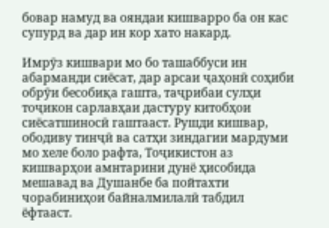бовар намуд ва ояндаи кишварро ба он кас супурд ва дар ин кор хато накард.

Имрӯз кишвари мо бо ташаббуси ин абарманди сиёсат, дар арсаи ҷаҳонӣ соҳиби обрӯи бесобиқа гашта, таҷрибаи сулҳи тоҷикон сарлавҳаи дастуру китобҳои сиёсатшиносӣ гаштааст. Рушди кишвар, ободиву тинҷӣ ва сатҳи зиндагии мардуми мо хеле боло рафта, Тоҷикистон аз кишварҳои амнтарини дунё ҳисобида мешавад ва Душанбе ба пойтахти чорабиниҳои байналмилалӣ табдил ёфтааст.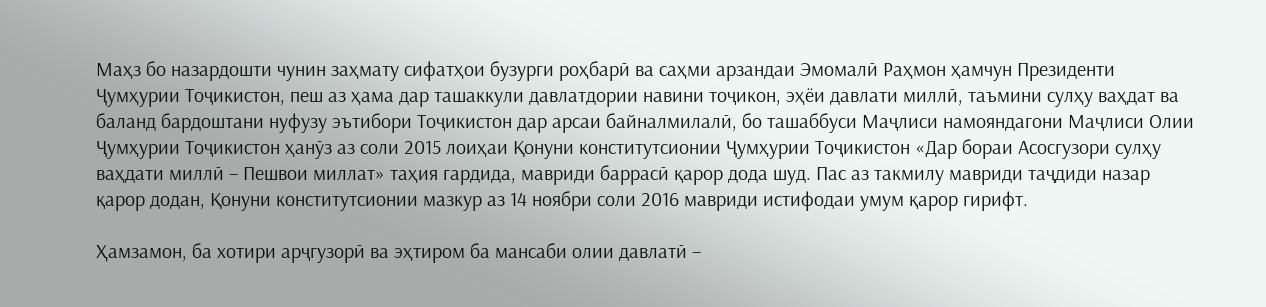Маҳз бо назардошти чунин заҳмату сифатҳои бузурги роҳбарӣ ва саҳми арзандаи Эмомалӣ Раҳмон ҳамчун Президенти Ҷумҳурии Тоҷикистон, пеш аз ҳама дар ташаккули давлатдории навини тоҷикон, эҳёи давлати миллӣ, таъмини сулҳу ваҳдат ва баланд бардоштани нуфузу эътибори Тоҷикистон дар арсаи байналмилалӣ, бо ташаббуси Маҷлиси намояндагони Маҷлиси Олии Ҷумҳурии Тоҷикистон ҳанӯз аз соли 2015 лоиҳаи Қонуни конститутсионии Ҷумҳурии Тоҷикистон «Дар бораи Асосгузори сулҳу ваҳдати миллӣ – Пешвои миллат» таҳия гардида, мавриди баррасӣ қарор дода шуд. Пас аз такмилу мавриди таҷдиди назар қарор додан, Қонуни конститутсионии мазкур аз 14 ноябри соли 2016 мавриди истифодаи умум қарор гирифт.

Ҳамзамон, ба хотири арҷгузорӣ ва эҳтиром ба мансаби олии давлатӣ –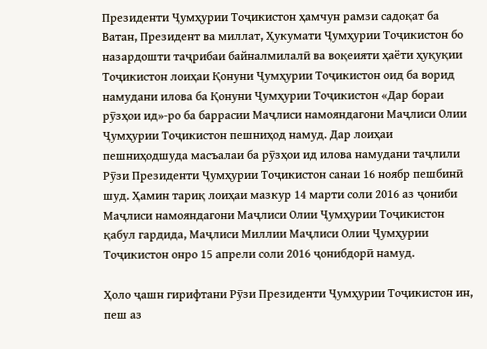Президенти Ҷумҳурии Тоҷикистон ҳамчун рамзи садоқат ба Ватан, Президент ва миллат, Ҳукумати Ҷумҳурии Тоҷикистон бо назардошти таҷрибаи байналмилалӣ ва воқеияти ҳаёти ҳуқуқии Тоҷикистон лоиҳаи Қонуни Ҷумҳурии Тоҷикистон оид ба ворид намудани илова ба Қонуни Ҷумҳурии Тоҷикистон «Дар бораи рӯзҳои ид»-ро ба баррасии Маҷлиси намояндагони Маҷлиси Олии Ҷумҳурии Тоҷикистон пешниҳод намуд. Дар лоиҳаи пешниҳодшуда масъалаи ба рӯзҳои ид илова намудани таҷлили Рӯзи Президенти Ҷумҳурии Тоҷикистон санаи 16 ноябр пешбинӣ шуд. Ҳамин тариқ лоиҳаи мазкур 14 марти соли 2016 аз ҷониби Маҷлиси намояндагони Маҷлиси Олии Ҷумҳурии Тоҷикистон қабул гардида, Маҷлиси Миллии Маҷлиси Олии Ҷумҳурии Тоҷикистон онро 15 апрели соли 2016 ҷонибдорӣ намуд.

Ҳоло ҷашн гирифтани Рӯзи Президенти Ҷумҳурии Тоҷикистон ин, пеш аз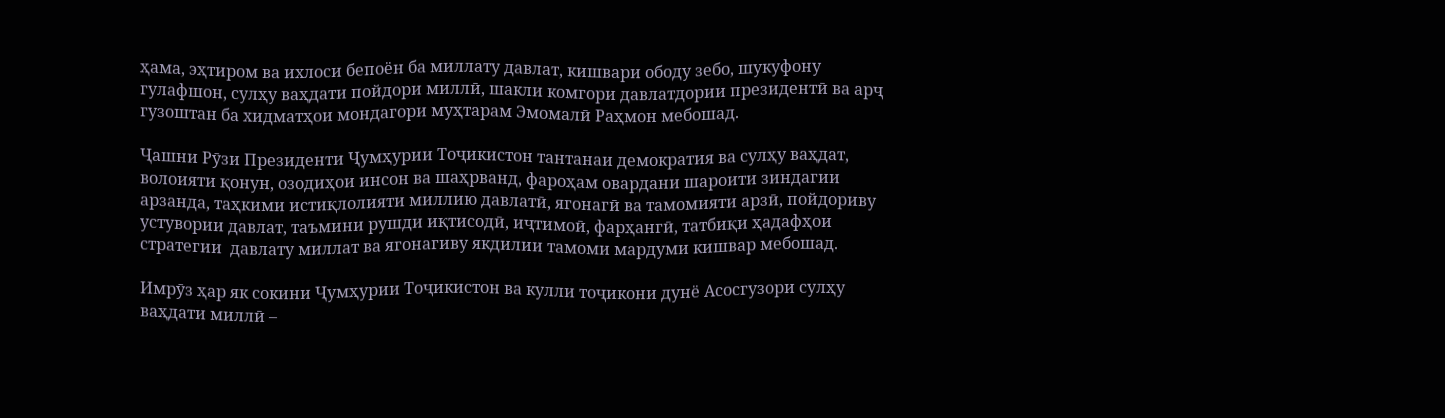ҳама, эҳтиром ва ихлоси бепоён ба миллату давлат, кишвари ободу зебо, шукуфону гулафшон, сулҳу ваҳдати пойдори миллӣ, шакли комгори давлатдории президентӣ ва арҷ гузоштан ба хидматҳои мондагори муҳтарам Эмомалӣ Раҳмон мебошад.

Ҷашни Рӯзи Президенти Ҷумҳурии Тоҷикистон тантанаи демократия ва сулҳу ваҳдат, волоияти қонун, озодиҳои инсон ва шаҳрванд, фароҳам овардани шароити зиндагии арзанда, таҳкими истиқлолияти миллию давлатӣ, ягонагӣ ва тамомияти арзӣ, пойдориву устувории давлат, таъмини рушди иқтисодӣ, иҷтимоӣ, фарҳангӣ, татбиқи ҳадафҳои стратегии  давлату миллат ва ягонагиву якдилии тамоми мардуми кишвар мебошад.

Имрӯз ҳар як сокини Ҷумҳурии Тоҷикистон ва кулли тоҷикони дунё Асосгузори сулҳу ваҳдати миллӣ –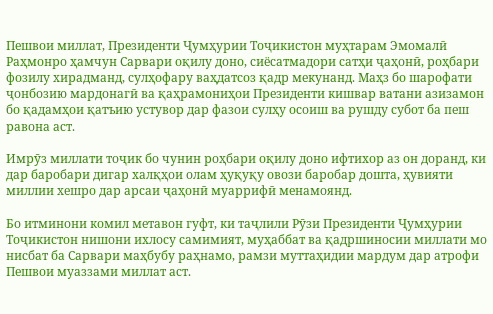Пешвои миллат, Президенти Ҷумҳурии Тоҷикистон муҳтарам Эмомалӣ Раҳмонро ҳамчун Сарвари оқилу доно, сиёсатмадори сатҳи ҷаҳонӣ, роҳбари фозилу хирадманд, сулҳофару ваҳдатсоз қадр мекунанд. Маҳз бо шарофати ҷонбозию мардонагӣ ва қаҳрамониҳои Президенти кишвар ватани азизамон бо қадамҳои қатъию устувор дар фазои сулҳу осоиш ва рушду субот ба пеш равона аст.

Имрӯз миллати тоҷик бо чунин роҳбари оқилу доно ифтихор аз он доранд, ки дар баробари дигар халқҳои олам ҳуқуқу овози баробар дошта, ҳувияти миллии хешро дар арсаи ҷаҳонӣ муаррифӣ менамоянд.

Бо итминони комил метавон гуфт, ки таҷлили Рӯзи Президенти Ҷумҳурии Тоҷикистон нишони ихлосу самимият, муҳаббат ва қадршиносии миллати мо нисбат ба Сарвари маҳбубу раҳнамо, рамзи муттаҳидии мардум дар атрофи Пешвои муаззами миллат аст.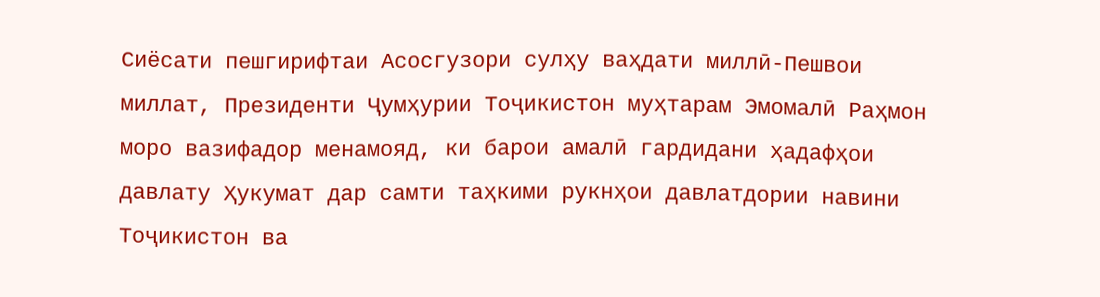Сиёсати пешгирифтаи Асосгузори сулҳу ваҳдати миллӣ-Пешвои миллат, Президенти Ҷумҳурии Тоҷикистон муҳтарам Эмомалӣ Раҳмон моро вазифадор менамояд, ки барои амалӣ гардидани ҳадафҳои давлату Ҳукумат дар самти таҳкими рукнҳои давлатдории навини Тоҷикистон ва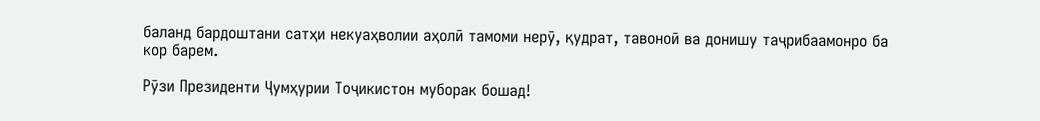баланд бардоштани сатҳи некуаҳволии аҳолӣ тамоми нерӯ, қудрат, тавоноӣ ва донишу таҷрибаамонро ба кор барем.

Рӯзи Президенти Ҷумҳурии Тоҷикистон муборак бошад!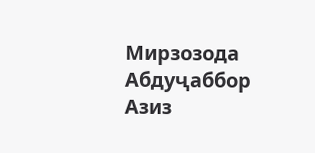Мирзозода Абдуҷаббор Азиз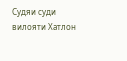Судяи суди вилояти Хатлон